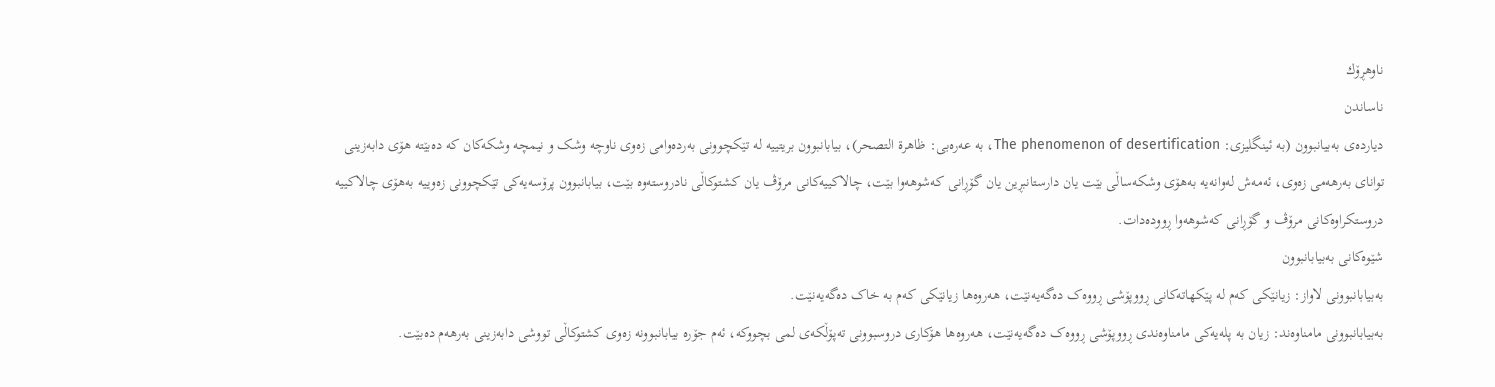ناوهڕۆك
ناساندن
دیاردەی بەبیانبوون (بە ئینگلیزی: The phenomenon of desertification، بە عەرەبی: ظاهرة التصحر)، بیابانبوون بریتییە لە تێکچوونی بەردەوامی زەوی ناوچە وشک و نیمچە وشکەکان کە دەبێتە هۆی دابەزینی توانای بەرهەمی زەوی، ئەمەش لەوانەیە بەهۆی وشکەساڵی بێت یان دارستانبڕین یان گۆڕانی کەشوهەوا بێت، چالاکییەکانی مرۆڤ یان کشتوکاڵی نادروستەوە بێت، بیابانبوون پرۆسەیەکی تێکچوونی زەوییە بەهۆی چالاکییە دروستکراوەکانی مرۆڤ و گۆڕانی کەشوهەوا ڕوودەدات.
شێوەکانی بەبیابانبوون
بەبیابانبوونی لاواز: زیانێکی کەم لە پێکهاتەکانی ڕووپۆشی ڕووەک دەگەیەنێت، هەروەها زیانێکی کەم بە خاک دەگەیەنێت.
بەبیابانبوونی مامناوەند: زیان بە پلەیەکی مامناوەندی ڕووپۆشی ڕووەک دەگەیەنێت، هەروەها هۆکاری دروسبوونی تەپۆڵکەی لمی بچووکە، ئەم جۆرە بیابانبوونە زەوی کشتوکاڵی تووشی دابەزینی بەرهەم دەبێت.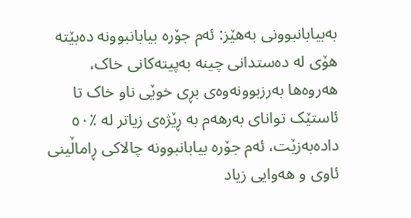بەبیابانبوونی بەهێز: ئەم جۆرە بیابانبوونە دەبێتە هۆی لە دەستدانی چینە بەپیتەکانی خاک، هەروەها بەرزبوونەوەی بڕی خوێی ناو خاک تا ئاستێک توانای بەرهەم بە ڕێژەی زیاتر لە ٪٥٠ دادەبەزێت، ئەم جۆرە بیابانبوونە چالاکی ڕاماڵینی ئاوی و هەوایی زیاد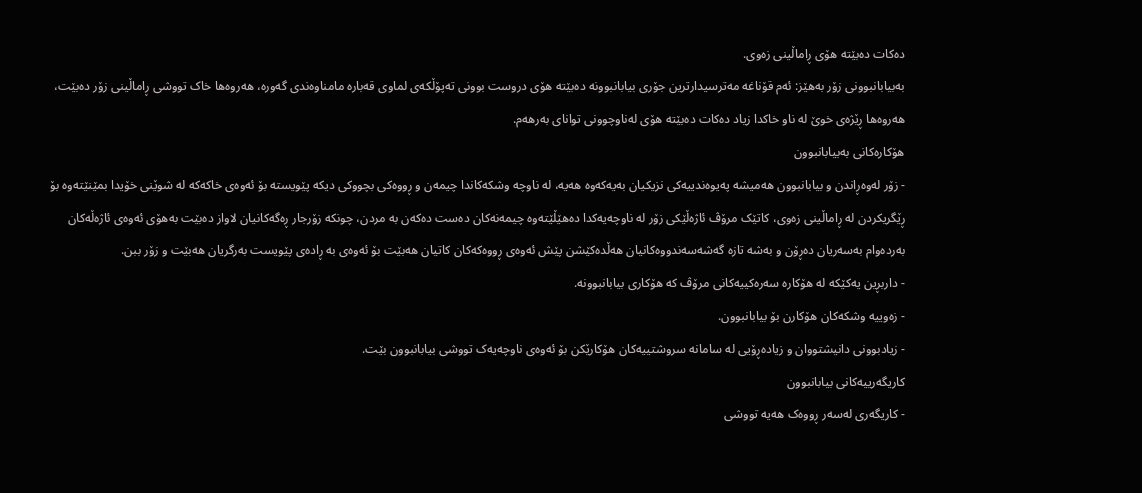دەکات دەبێتە هۆی ڕاماڵینی زەوی.
بەبیابانبوونی زۆر بەهێز: ئەم قۆناغە مەترسیدارترین جۆری بیابانبوونە دەبێتە هۆی دروست بوونی تەپۆڵکەی لماوی قەبارە مامناوەندی گەورە، هەروەها خاک تووشی ڕاماڵینی زۆر دەبێت، هەروەها ڕێژەی خوێ لە ناو خاکدا زیاد دەکات دەبێتە هۆی لەناوچوونی توانای بەرهەم.
هۆکارەکانی بەبیابانبوون
- زۆر لەوەڕاندن و بیابانبوون هەمیشە پەیوەندییەکی نزیکیان بەیەکەوە هەیە، لە ناوچە وشکەکاندا چیمەن و ڕووەکی بچووکی دیکە پێویستە بۆ ئەوەی خاکەکە لە شوێنی خۆیدا بمێنێتەوە بۆ ڕێگریکردن لە ڕاماڵینی زەوی، کاتێک مرۆڤ ئاژەڵێکی زۆر لە ناوچەیەکدا دەهێڵێتەوە چیمەنەکان دەست دەکەن بە مردن، چونکە زۆرجار ڕەگەکانیان لاواز دەبێت بەهۆی ئەوەی ئاژەڵەکان بەردەوام بەسەریان دەڕۆن و بەشە تازە گەشەسەندووەکانیان هەڵدەکێشن پێش ئەوەی ڕووەکەکان کاتیان هەبێت بۆ ئەوەی بە ڕادەی پێویست بەرگریان هەبێت و زۆر ببن.
- داربڕین یەکێکە لە هۆکارە سەرەکییەکانی مرۆڤ کە هۆکاری بیابانبوونە.
- زەوییە وشکەکان هۆکارن بۆ بیابانبوون.
- زیادبوونی دانیشتووان و زیادەڕۆیی لە سامانە سروشتییەکان هۆکارێکن بۆ ئەوەی ناوچەیەک تووشی بیابانبوون بێت.
کاریگەرییەکانی بیابانبوون
- کاریگەری لەسەر ڕووەک هەیە تووشی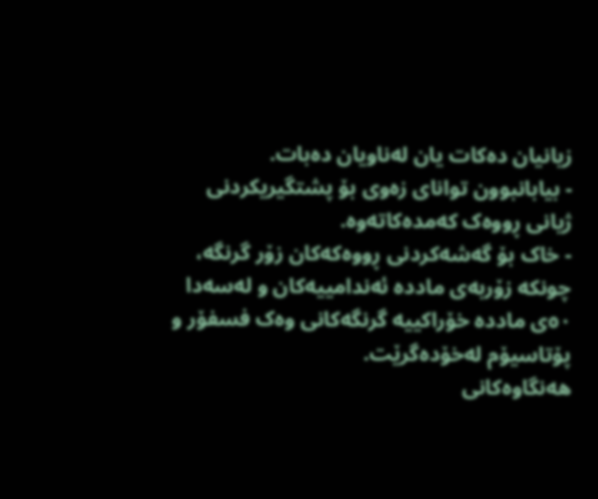زیانیان دەکات یان لەناویان دەبات.
- بیابانبوون توانای زەوی بۆ پشتگیریکردنی ژیانی ڕووەک کەمدەکاتەوە.
- خاک بۆ گەشەکردنی ڕووەکەکان زۆر گرنگە، چونکە زۆربەی ماددە ئەندامییەکان و لەسەدا ٥٠ی ماددە خۆراکییە گرنگەکانی وەک فسفۆر و پۆتاسیۆم لەخۆدەگرێت.
هەنگاوەکانی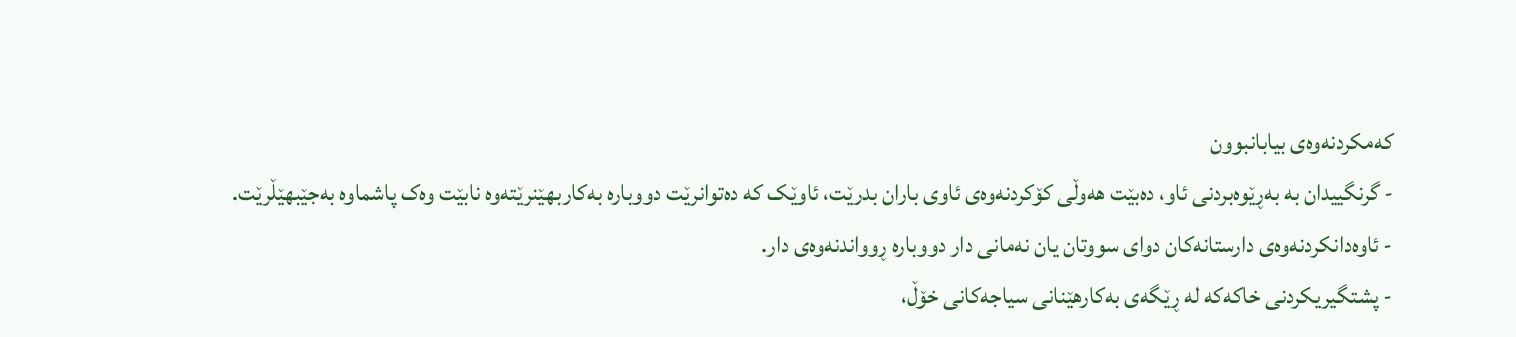کەمکردنەوەی بیابانبوون
- گرنگییدان بە بەڕێوەبردنی ئاو، دەبێت هەوڵی کۆکردنەوەی ئاوی باران بدرێت، ئاوێک کە دەتوانرێت دووبارە بەکاربهێنرێتەوە نابێت وەک پاشماوە بەجێبهێڵرێت.
- ئاوەدانکردنەوەی دارستانەکان دوای سووتان یان نەمانی دار دووبارە ڕوواندنەوەی دار.
- پشتگیریکردنی خاکەکە لە ڕێگەی بەکارهێنانی سیاجەکانی خۆڵ،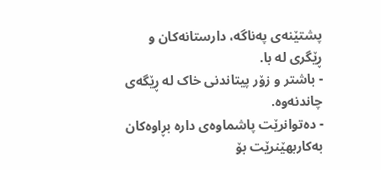پشتێنەی پەناگە، دارستانەکان و ڕێگری لە با.
- باشتر و زۆر پیتاندنی خاک لە ڕێگەی چاندنەوە.
- دەتوانرێت پاشماوەی دارە بڕاوەکان بەکاربهێنرێت بۆ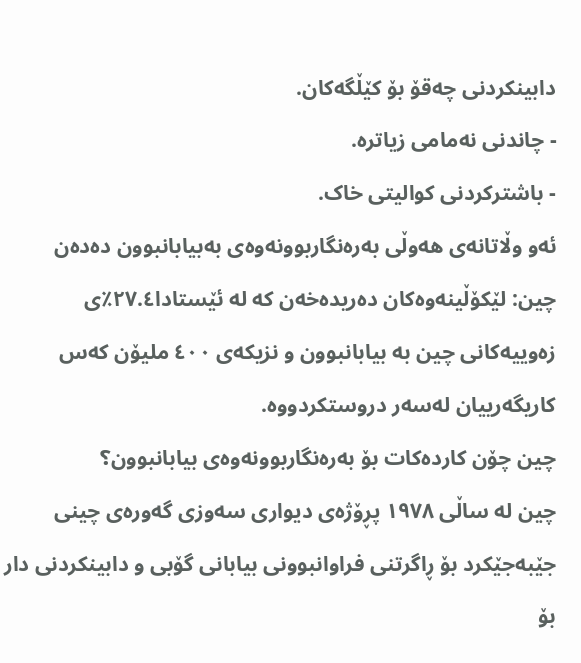دابینکردنی چەقۆ بۆ کێڵگەکان.
- چاندنی نەمامی زیاترە.
- باشترکردنی کوالیتی خاک.
ئەو وڵاتانەی هەوڵی بەرەنگاربوونەوەی بەبیابانبوون دەدەن
چین: لێکۆڵینەوەکان دەریدەخەن کە لە ئێستادا٢٧.٤٪ی زەوییەکانی چین بە بیابانبوون و نزیکەی ٤٠٠ ملیۆن کەس کاریگەرییان لەسەر دروستکردووە.
چین چۆن کاردەکات بۆ بەرەنگاربوونەوەی بیابانبوون؟
چین لە ساڵی ١٩٧٨ پڕۆژەی دیواری سەوزی گەورەی چینی جێبەجێکرد بۆ ڕاگرتنی فراوانبوونی بیابانی گۆبی و دابینکردنی دار بۆ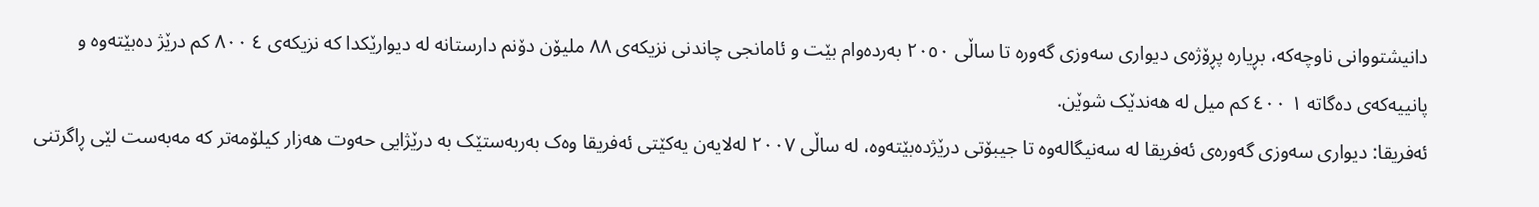دانیشتووانی ناوچەکە، بڕیارە پڕۆژەی دیواری سەوزی گەورە تا ساڵی ٢٠٥٠ بەردەوام بێت و ئامانجی چاندنی نزیکەی ٨٨ ملیۆن دۆنم دارستانە لە دیوارێکدا کە نزیکەی ٤ ٨٠٠ کم درێژ دەبێتەوە و پانییەکەی دەگاتە ١ ٤٠٠ کم میل لە هەندێک شوێن.
ئەفریقا: دیواری سەوزی گەورەی ئەفریقا لە سەنیگالەوە تا جیبۆتی درێژدەبێتەوە، لە ساڵی ٢٠٠٧ لەلایەن یەکێتی ئەفریقا وەک بەربەستێک بە درێژایی حەوت هەزار کیلۆمەتر کە مەبەست لێی ڕاگرتنی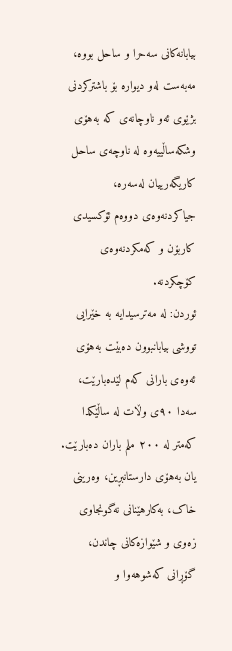بیابانەکانی سەحرا و ساحل بووە، مەبەست لەو دیوارە بۆ باشترکردنی بژێوی ئەو ناوچانەی کە بەهۆی وشکەساڵییەوە لە ناوچەی ساحل کاریگەرییان لەسەرە، جیاکردنەوەی دووەم ئۆکسیدی کاربۆن و کەمکردنەوەی کۆچکردنە.
ئوردن: لە مەترسیدایە بە خێرایی تووشی بیابانبوون دەبێت بەهۆی ئەوەی بارانی کەم لێدەبارێت، سەدا ٩٠ی وڵات لە ساڵێکدا کەمتر لە ٢٠٠ ملم باران دەبارێت. یان بەهۆی دارستانبڕین، وەرینی خاک، بەکارهێنانی نەگونجاوی زەوی و شێوازەکانی چاندن، گۆڕانی کەشوهەوا و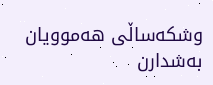وشکەساڵی هەموویان بەشدارن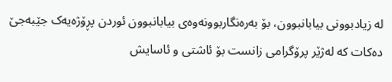لە زیادبوونی بیابانبوون، بۆ بەرەنگاربوونەوەی بیابانبوون ئوردن پڕۆژەیەک جێبەجێ دەکات کە لەژێر پرۆگرامی زانست بۆ ئاشتی و ئاسایش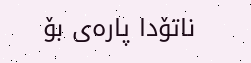ناتۆدا پارەی بۆ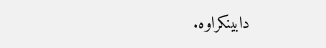دابینکراوە.